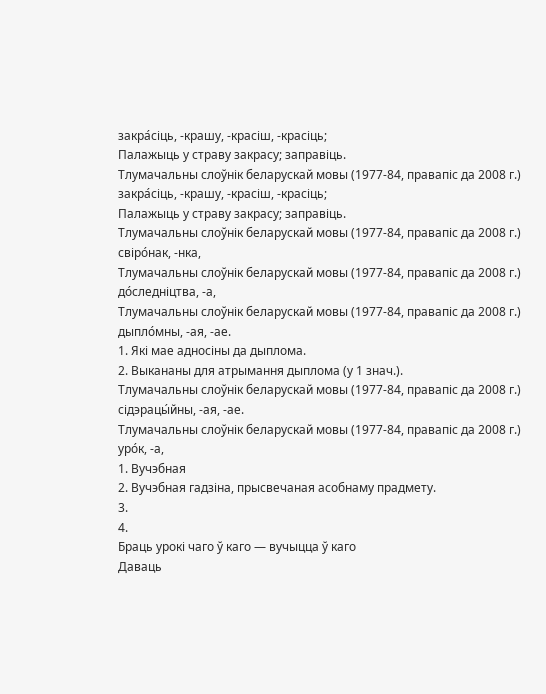закра́сіць, ‑крашу, ‑красіш, ‑красіць;
Палажыць у страву закрасу; заправіць.
Тлумачальны слоўнік беларускай мовы (1977-84, правапіс да 2008 г.)
закра́сіць, ‑крашу, ‑красіш, ‑красіць;
Палажыць у страву закрасу; заправіць.
Тлумачальны слоўнік беларускай мовы (1977-84, правапіс да 2008 г.)
свіро́нак, ‑нка,
Тлумачальны слоўнік беларускай мовы (1977-84, правапіс да 2008 г.)
до́следніцтва, ‑а,
Тлумачальны слоўнік беларускай мовы (1977-84, правапіс да 2008 г.)
дыпло́мны, ‑ая, ‑ае.
1. Які мае адносіны да дыплома.
2. Выкананы для атрымання дыплома (у 1 знач.).
Тлумачальны слоўнік беларускай мовы (1977-84, правапіс да 2008 г.)
сідэрацы́йны, ‑ая, ‑ае.
Тлумачальны слоўнік беларускай мовы (1977-84, правапіс да 2008 г.)
уро́к, -а,
1. Вучэбная
2. Вучэбная гадзіна, прысвечаная асобнаму прадмету.
3.
4.
Браць урокі чаго ў каго — вучыцца ў каго
Даваць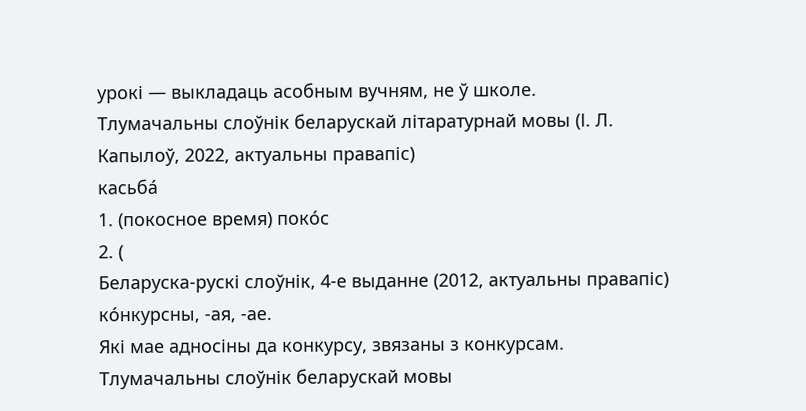урокі — выкладаць асобным вучням, не ў школе.
Тлумачальны слоўнік беларускай літаратурнай мовы (І. Л. Капылоў, 2022, актуальны правапіс)
касьба́
1. (покосное время) поко́с
2. (
Беларуска-рускі слоўнік, 4-е выданне (2012, актуальны правапіс)
ко́нкурсны, ‑ая, ‑ае.
Які мае адносіны да конкурсу, звязаны з конкурсам.
Тлумачальны слоўнік беларускай мовы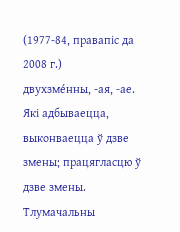(1977-84, правапіс да 2008 г.)
двухзме́нны, ‑ая, ‑ае.
Які адбываецца, выконваецца ў дзве змены; працягласцю ў дзве змены.
Тлумачальны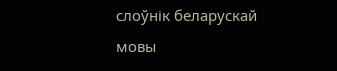слоўнік беларускай мовы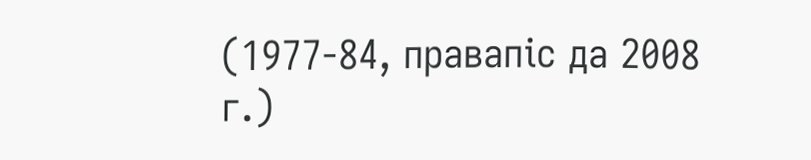(1977-84, правапіс да 2008 г.)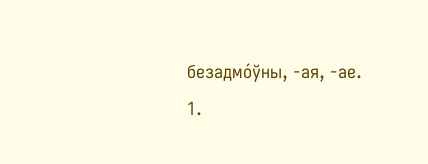безадмо́ўны, ‑ая, ‑ае.
1.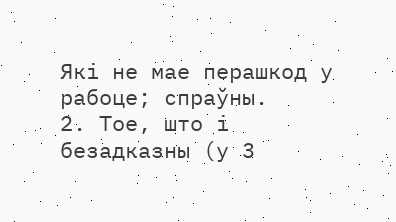Які не мае перашкод у рабоце; спраўны.
2. Тое, што і безадказны (у 3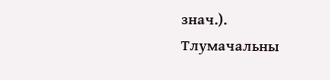знач.).
Тлумачальны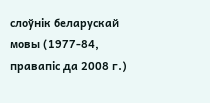слоўнік беларускай мовы (1977-84, правапіс да 2008 г.)